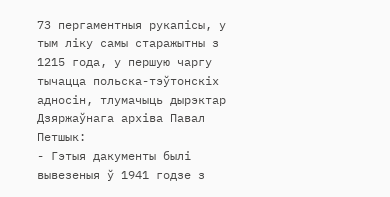73 пергаментныя рукапісы, у тым ліку самы старажытны з 1215 года, у першую чаргу тычацца польска-тэўтонскіх адносін, тлумачыць дырэктар Дзяржаўнага архіва Павал Петшык:
- Гэтыя дакументы былі вывезеныя ў 1941 годзе з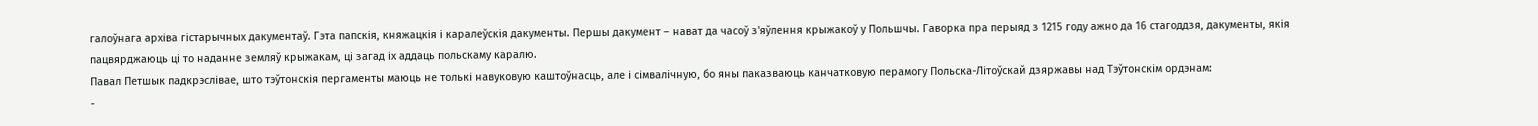галоўнага архіва гістарычных дакументаў. Гэта папскія, княжацкія і каралеўскія дакументы. Першы дакумент – нават да часоў з'яўлення крыжакоў у Польшчы. Гаворка пра перыяд з 1215 году ажно да 16 стагоддзя, дакументы, якія пацвярджаюць ці то наданне земляў крыжакам, ці загад іх аддаць польскаму каралю.
Павал Петшык падкрэслівае, што тэўтонскія пергаменты маюць не толькі навуковую каштоўнасць, але і сімвалічную, бо яны паказваюць канчатковую перамогу Польска-Літоўскай дзяржавы над Тэўтонскім ордэнам:
-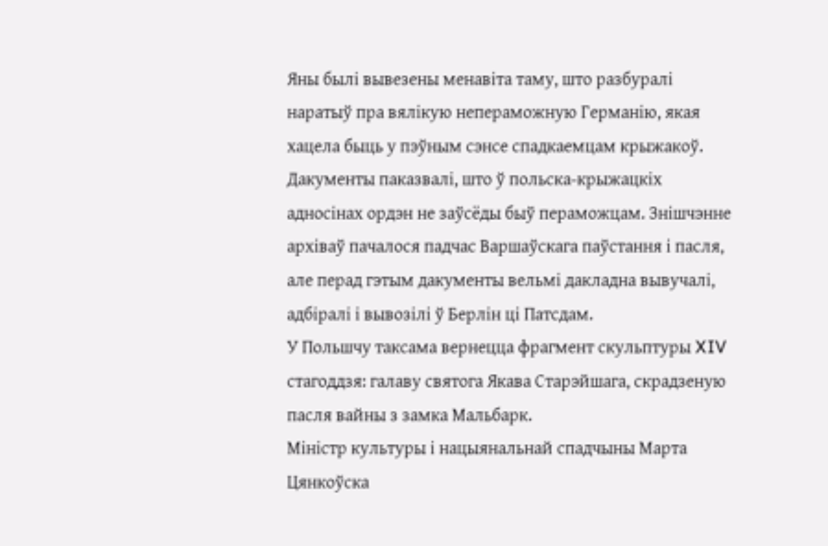Яны былі вывезены менавіта таму, што разбуралі наратыў пра вялікую непераможную Германію, якая хацела быць у пэўным сэнсе спадкаемцам крыжакоў. Дакументы паказвалі, што ў польска-крыжацкіх адносінах ордэн не заўсёды быў пераможцам. Знішчэнне архіваў пачалося падчас Варшаўскага паўстання і пасля, але перад гэтым дакументы вельмі дакладна вывучалі, адбіралі і вывозілі ў Берлін ці Патсдам.
У Польшчу таксама вернецца фрагмент скульптуры XIV стагоддзя: галаву святога Якава Старэйшага, скрадзеную пасля вайны з замка Мальбарк.
Міністр культуры і нацыянальнай спадчыны Марта Цянкоўска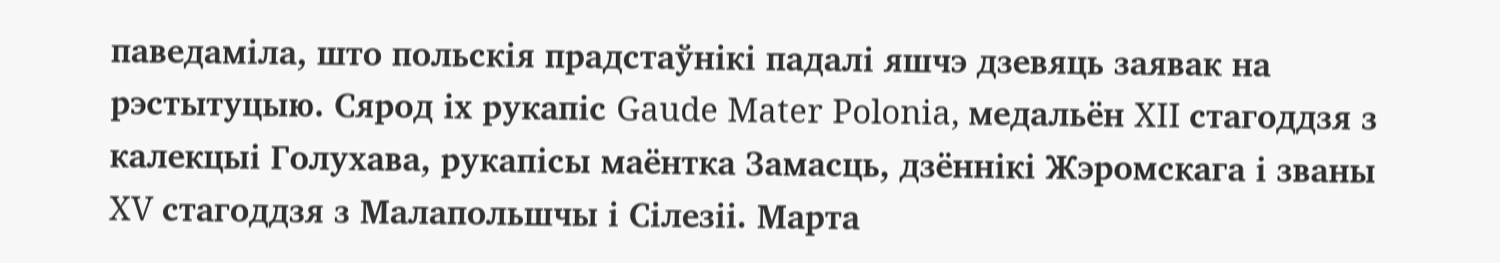паведаміла, што польскія прадстаўнікі падалі яшчэ дзевяць заявак на рэстытуцыю. Сярод іх рукапіс Gaude Mater Polonia, медальён XII стагоддзя з калекцыі Голухава, рукапісы маёнтка Замасць, дзённікі Жэромскага і званы XV стагоддзя з Малапольшчы і Сілезіі. Марта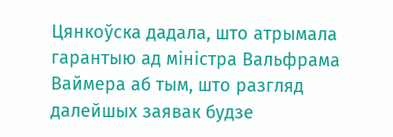Цянкоўска дадала, што атрымала гарантыю ад міністра Вальфрама Ваймера аб тым, што разгляд далейшых заявак будзе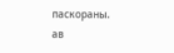паскораны.
ав